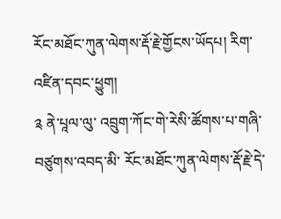རོང་མཐོང་ཀུན་ལེགས་རྡོ་རྗེ་གྱོངས་ཡོདཔ། རིག་འཛིན་དབང་ཕྱུག།
༉ ནེ་པཱལ་ལུ་ འབྲུག་ཀོང་གེ་རེསི་ཚོགས་པ་གཞི་བཙུགས་འབད་མི་ རོང་མཐོང་ཀུན་ལེགས་རྡོ་རྗེ་དེ་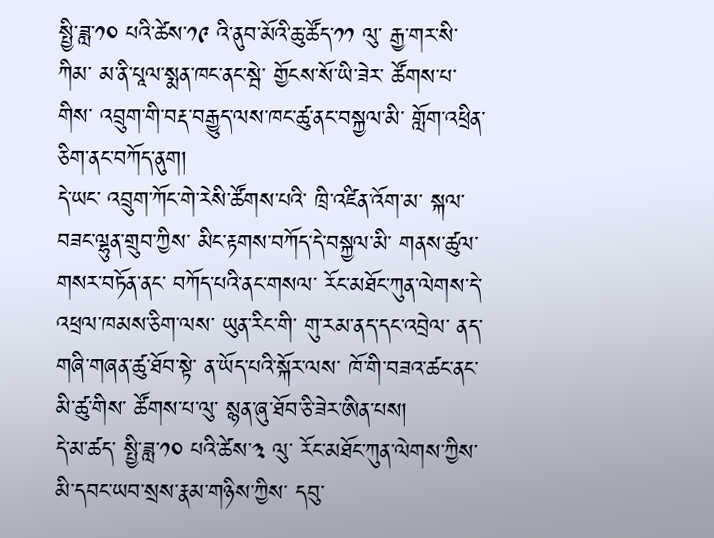སྤྱི་ཟླ་༡༠ པའི་ཚེས་༡༩ འི་ནུབ་མོའི་ཆུ་ཚོད་༡༡ ལུ་ རྒྱ་གར་སི་ཀིམ་ མ་ནི་པཱལ་སྨན་ཁང་ནང་སྦེ་ གྱོངས་སོ་ཡི་ཟེར་ ཚོགས་པ་གིས་ འབྲུག་གི་བརྡ་བརྒྱུད་ལས་ཁང་ཚུ་ནང་བསྐྱལ་མི་ གློག་འཕྲིན་ཅིག་ནང་བཀོད་ནུག།
དེ་ཡང་ འབྲུག་ཀོང་གེ་རེསི་ཚོགས་པའི་ ཁྲི་འཛིན་འོག་མ་ སྐལ་བཟང་ལྷུན་གྲུབ་ཀྱིས་ མིང་རྟགས་བཀོད་དེ་བསྐྱལ་མི་ གནས་ཚུལ་གསར་བཏོན་ནང་ བཀོད་པའི་ནང་གསལ་ རོང་མཐོང་ཀུན་ལེགས་དེ་ འཕྲལ་ཁམས་ཅིག་ལས་ ཡུན་རིང་གི་ གུ་རམ་ནད་དང་འབྲེལ་ ནད་གཞི་གཞན་ཚུ་ཐོབ་སྟེ་ ན་ཡོད་པའི་སྐོར་ལས་ ཁོ་གི་བཟའ་ཚང་ནང་མི་ཚུ་གིས་ ཚོགས་པ་ལུ་ སྙན་ཞུ་ཐོབ་ཅི་ཟེར་ཨིན་པས།
དེ་མ་ཚད་ སྤྱི་ཟླ་༡༠ པའི་ཚེས་༣ ལུ་ རོང་མཐོང་ཀུན་ལེགས་ཀྱིས་ མི་དབང་ཡབ་སྲས་རྣམ་གཉིས་ཀྱིས་ དབུ་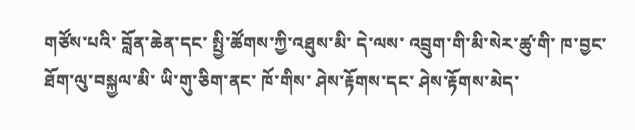གཙོས་པའི་ བློན་ཆེན་དང་ སྤྱི་ཚོགས་ཀྱི་འཐུས་མི་ དེ་ལས་ འབྲུག་གི་མི་སེར་ཚུ་གི་ ཁ་བྱང་ཐོག་ལུ་བསྐྱལ་མི་ ཡི་གུ་ཅིག་ནང་ ཁོ་གིས་ ཤེས་རྟོགས་དང་ ཤེས་རྟོགས་མེད་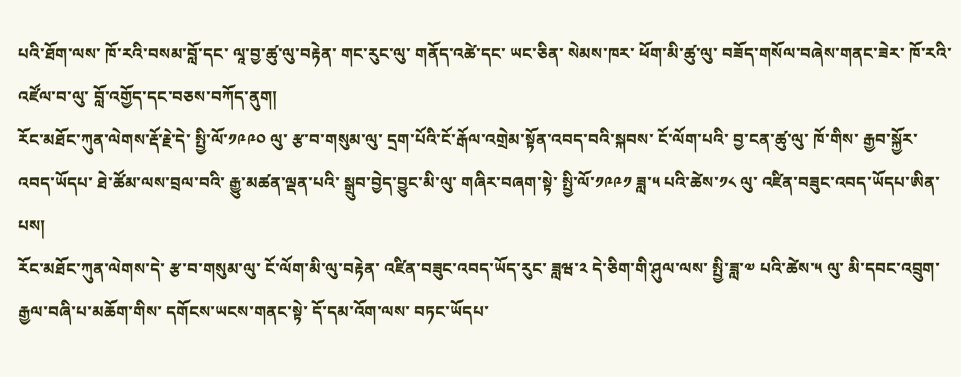པའི་ཐོག་ལས་ ཁོ་རའི་བསམ་བློ་དང་ ལཱ་བྱ་ཚུ་ལུ་བརྟེན་ གང་རུང་ལུ་ གནོད་འཚེ་དང་ ཡང་ཅིན་ སེམས་ཁར་ ཕོག་མི་ཚུ་ལུ་ བཟོད་གསོལ་བཞེས་གནང་ཟེར་ ཁོ་རའི་ འཛོལ་བ་ལུ་ བློ་འགྱོད་དང་བཅས་བཀོད་ནུག།
རོང་མཐོང་ཀུན་ལེགས་རྡོ་རྗེ་དེ་ སྤྱི་ལོ་༡༩༩༠ ལུ་ རྩ་བ་གསུམ་ལུ་ དྲག་པོའི་ངོ་རྒོལ་འགྲེམ་སྟོན་འབད་བའི་སྐབས་ ངོ་ལོག་པའི་ བྱ་ངན་ཚུ་ལུ་ ཁོ་གིས་ རྒྱབ་སྐྱོར་འབད་ཡོདཔ་ ཐེ་ཚོམ་ལས་བྲལ་བའི་ རྒྱུ་མཚན་ལྡན་པའི་ སྒྲུབ་བྱེད་བྱུང་མི་ལུ་ གཞིར་བཞག་སྟེ་ སྤྱི་ལོ་༡༩༩༡ ཟླ་༥ པའི་ཚེས་༡༨ ལུ་ འཛིན་བཟུང་འབད་ཡོདཔ་ཨིན་པས།
རོང་མཐོང་ཀུན་ལེགས་དེ་ རྩ་བ་གསུམ་ལུ་ ངོ་ལོག་མི་ལུ་བརྟེན་ འཛིན་བཟུང་འབད་ཡོད་རུང་ ཟླཝ་༢ དེ་ཅིག་གི་ཤུལ་ལས་ སྤྱི་ཟླ་༧ པའི་ཚེས་༥ ལུ་ མི་དབང་འབྲུག་རྒྱལ་བཞི་པ་མཆོག་གིས་ དགོངས་ཡངས་གནང་སྟེ་ དོ་དམ་འོག་ལས་ བཏང་ཡོདཔ་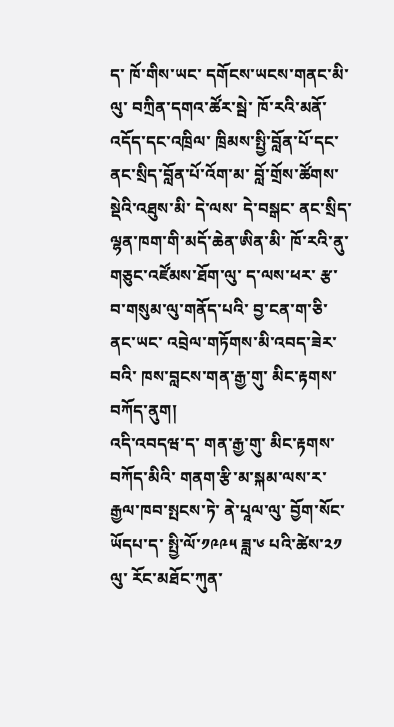ད་ ཁོ་གིས་ཡང་ དགོངས་ཡངས་གནང་མི་ལུ་ བཀྲིན་དགའ་ཚོར་སྦེ་ ཁོ་རའི་མནོ་འདོད་དང་འཁྲིལ་ ཁྲིམས་སྤྱི་བློན་པོ་དང་ ནང་སྲིད་བློན་པོ་འོག་མ་ བློ་གྲོས་ཚོགས་སྡེའི་འཐུས་མི་ དེ་ལས་ དེ་བསྒང་ ནང་སྲིད་ལྷན་ཁག་གི་མདོ་ཆེན་ཨིན་མི་ ཁོ་རའི་ནུ་གཅུང་འཛོམས་ཐོག་ལུ་ ད་ལས་ཕར་ རྩ་བ་གསུམ་ལུ་གནོད་པའི་ བྱ་ངན་ག་ཅི་ནང་ཡང་ འབྲེལ་གཏོགས་མི་འབད་ཟེར་བའི་ ཁས་བླངས་གན་རྒྱ་གུ་ མིང་རྟགས་བཀོད་ནུག།
འདི་འབདཝ་ད་ གན་རྒྱ་གུ་ མིང་རྟགས་བཀོད་མིའི་ གནག་རྩི་མ་སྐམ་ལས་ར་ རྒྱལ་ཁབ་སྤངས་ཏེ་ ནེ་པཱལ་ལུ་ བྱོག་སོང་ཡོདཔ་ད་ སྤྱི་ལོ་༡༩༩༥ ཟླ་༦ པའི་ཚེས་༢༡ ལུ་ རོང་མཐོང་ཀུན་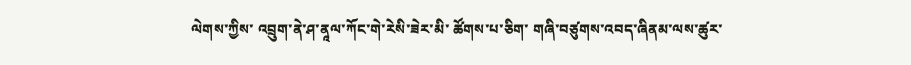ལེགས་ཀྱིས་ འབྲུག་ནེ་ཤ་ནཱལ་ཀོང་གེ་རེསི་ཟེར་མི་ ཚོགས་པ་ཅིག་ གཞི་བཙུགས་འབད་ཞིནམ་ལས་ཚུར་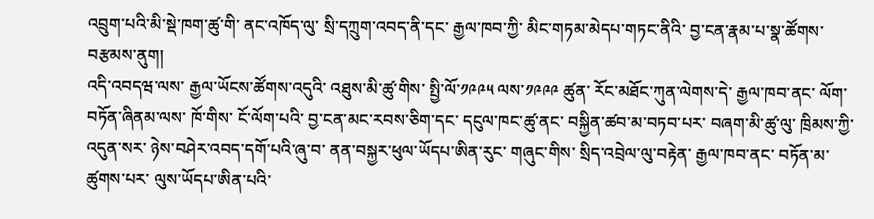འབྲུག་པའི་མི་སྡེ་ཁག་ཚུ་གི་ ནང་འཁོད་ལུ་ སྲི་དཀྲུག་འབད་ནི་དང་ རྒྱལ་ཁབ་ཀྱི་ མིང་གཏམ་མེདཔ་གཏང་ནིའི་ བྱ་ངན་རྣམ་པ་སྣ་ཚོགས་བརྩམས་ནུག།
འདི་འབདཝ་ལས་ རྒྱལ་ཡོངས་ཚོགས་འདུའི་ འཐུས་མི་ཚུ་གིས་ སྤྱི་ལོ་༡༩༩༥ ལས་༡༩༩༩ ཚུན་ རོང་མཐོང་ཀུན་ལེགས་དེ་ རྒྱལ་ཁབ་ནང་ ལོག་བཏོན་ཞིནམ་ལས་ ཁོ་གིས་ ངོ་ལོག་པའི་ བྱ་ངན་མང་རབས་ཅིག་དང་ དངུལ་ཁང་ཚུ་ནང་ བསྐྱིན་ཚབ་མ་བཏབ་པར་ བཞག་མི་ཚུ་ལུ་ ཁྲིམས་ཀྱི་འདུན་སར་ ཉེས་བཤེར་འབད་དགོ་པའི་ཞུ་བ་ ནན་བསྐྱར་ཕུལ་ཡོདཔ་ཨིན་རུང་ གཞུང་གིས་ སྲིད་འབྲེལ་ལུ་བརྟེན་ རྒྱལ་ཁབ་ནང་ བཏོན་མ་ཚུགས་པར་ ལུས་ཡོདཔ་ཨིན་པའི་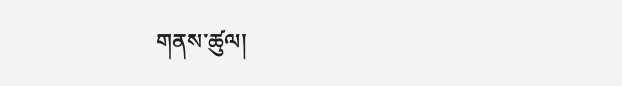གནས་ཚུལ།